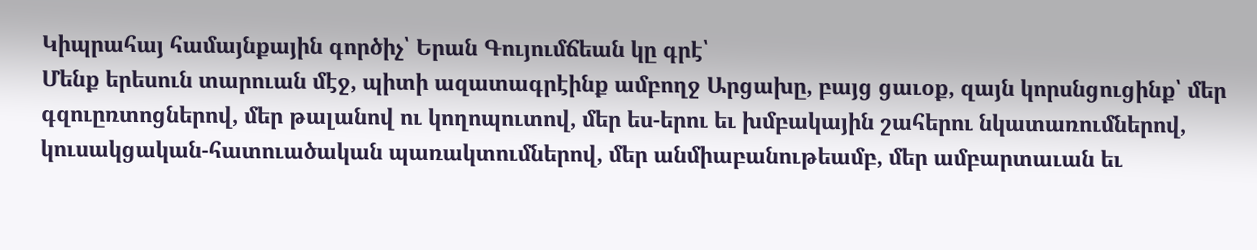Կիպրահայ համայնքային գործիչ՝ Երան Գույումճեան կը գրէ՝
Մենք երեսուն տարուան մէջ, պիտի ազատագրէինք ամբողջ Արցախը, բայց ցաւօք, զայն կորսնցուցինք՝ մեր գզուըռտոցներով, մեր թալանով ու կողոպուտով, մեր ես-երու եւ խմբակային շահերու նկատառումներով, կուսակցական-հատուածական պառակտումներով, մեր անմիաբանութեամբ, մեր ամբարտաւան եւ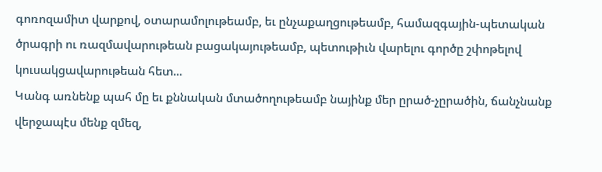գոռոզամիտ վարքով, օտարամոլութեամբ, եւ ընչաքաղցութեամբ, համազգային-պետական ծրագրի ու ռազմավարութեան բացակայութեամբ, պետութիւն վարելու գործը շփոթելով կուսակցավարութեան հետ...
Կանգ առնենք պահ մը եւ քննական մտածողութեամբ նայինք մեր ըրած-չըրածին, ճանչնանք վերջապէս մենք զմեզ,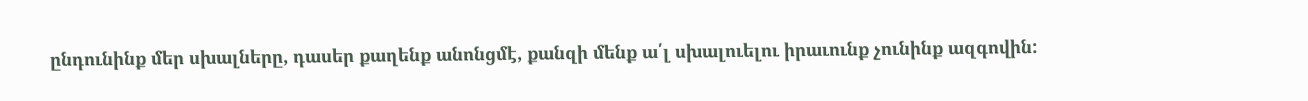ընդունինք մեր սխալները, դասեր քաղենք անոնցմէ, քանզի մենք ա՛լ սխալուելու իրաւունք չունինք ազգովին: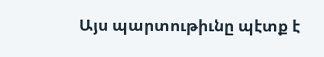Այս պարտութիւնը պէտք է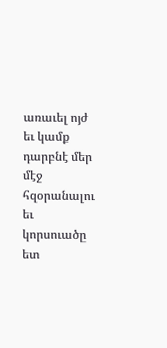առաւել ոյժ եւ կամք դարբնէ մեր մէջ հզօրանալու եւ կորսուածը ետ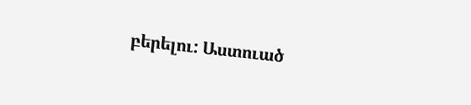բերելու: Աստուած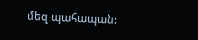մեզ պահապան: